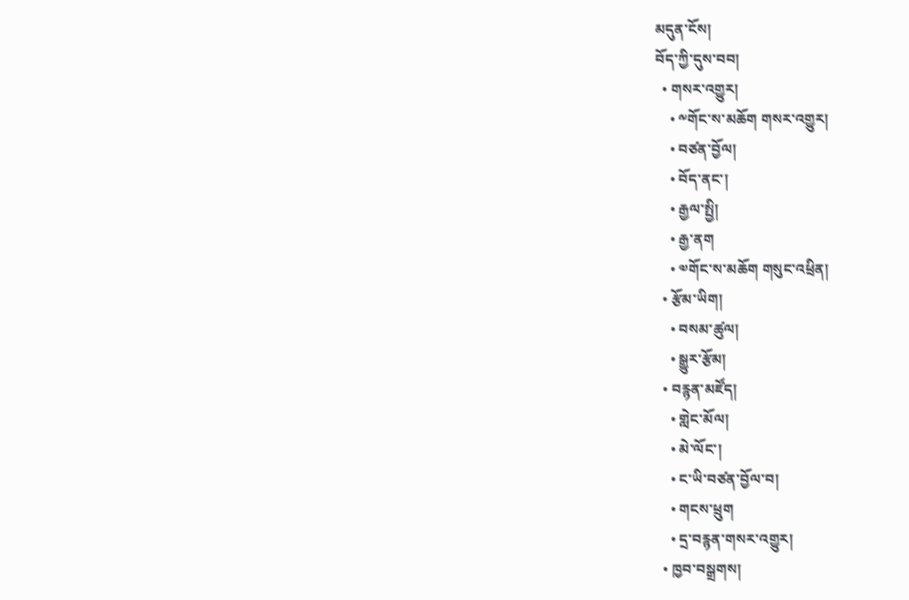མདུན་ངོས།
བོད་ཀྱི་དུས་བབ།
  • གསར་འགྱུར།
    • ༸གོང་ས་མཆོག གསར་འགྱུར།
    • བཙན་བྱོལ།
    • བོད་ནང་།
    • རྒྱལ་སྤྱི།
    • རྒྱ་ནག
    • ༧གོང་ས་མཆོག གསུང་འཕྲིན།
  • རྩོམ་ཡིག།
    • བསམ་ཚུལ།
    • སྒྱུར་རྩོམ།
  • བརྙན་མཛོད།
    • གླེང་མོལ།
    • མེ་ལོང་།
    • ང་ཡི་བཙན་བྱོལ་བ།
    • གངས་ཕྲུག
    • དྲ་བརྙན་གསར་འགྱུར།
  • ཁྱབ་བསྒྲགས།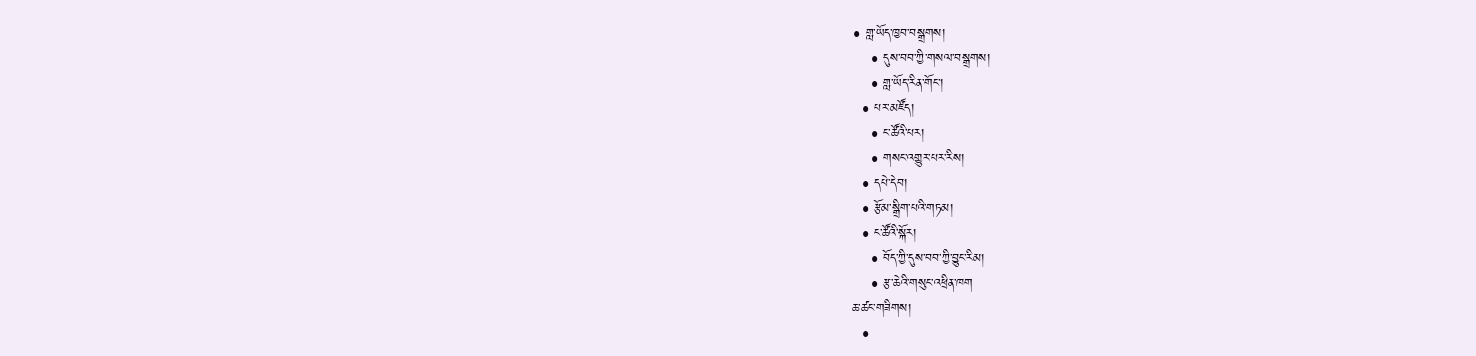• གླ་ཡོད་ཁྱབ་བསྒྲགས།
    • དུས་བབ་ཀྱི་གསལ་བསྒྲགས།
    • གླ་ཡོད་རིན་གོང་།
  • པར་མཛོད།
    • ང་ཚོའི་པར།
    • གསང་འགྱུར་པར་རིས།
  • དཔེ་དེབ།
  • རྩོམ་སྒྲིག་པའི་གཏམ།
  • ང་ཚོའི་སྐོར།
    • བོད་ཀྱི་དུས་བབ་ཀྱི་བྱུང་རིམ།
    • རྩ་ཆེའི་གསུང་འཕྲིན་ཁག
ཆ་ཚང་གཟིགས།
  •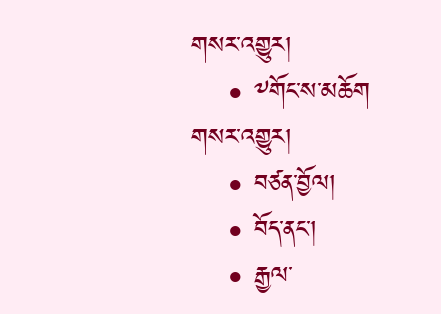གསར་འགྱུར།
    • ༸གོང་ས་མཆོག གསར་འགྱུར།
    • བཙན་བྱོལ།
    • བོད་ནང་།
    • རྒྱལ་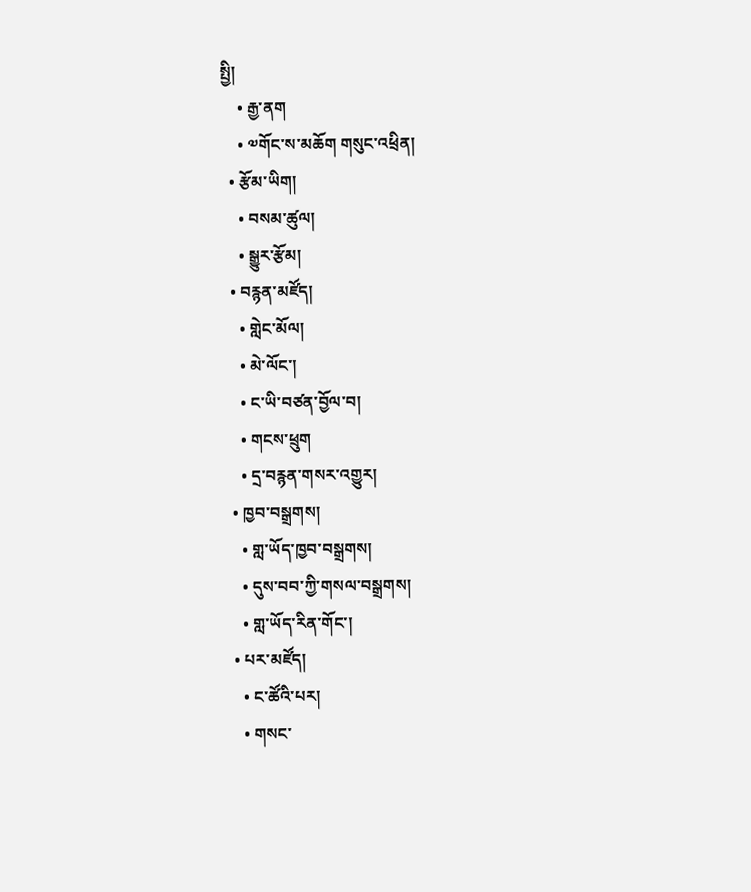སྤྱི།
    • རྒྱ་ནག
    • ༧གོང་ས་མཆོག གསུང་འཕྲིན།
  • རྩོམ་ཡིག།
    • བསམ་ཚུལ།
    • སྒྱུར་རྩོམ།
  • བརྙན་མཛོད།
    • གླེང་མོལ།
    • མེ་ལོང་།
    • ང་ཡི་བཙན་བྱོལ་བ།
    • གངས་ཕྲུག
    • དྲ་བརྙན་གསར་འགྱུར།
  • ཁྱབ་བསྒྲགས།
    • གླ་ཡོད་ཁྱབ་བསྒྲགས།
    • དུས་བབ་ཀྱི་གསལ་བསྒྲགས།
    • གླ་ཡོད་རིན་གོང་།
  • པར་མཛོད།
    • ང་ཚོའི་པར།
    • གསང་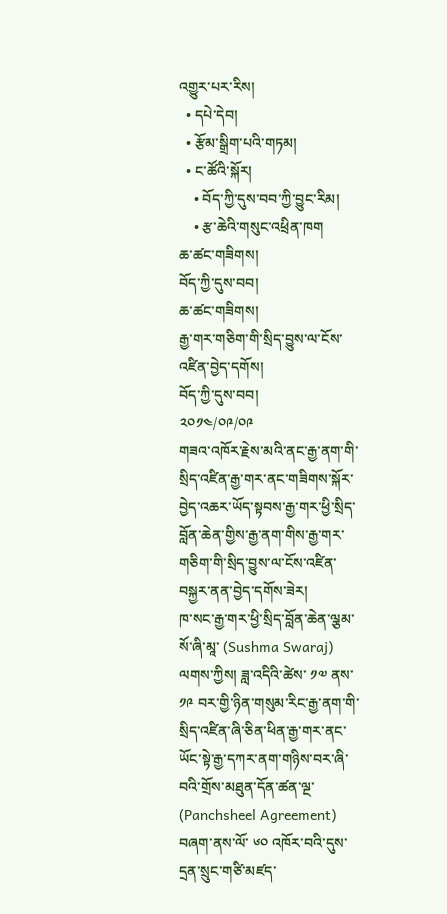འགྱུར་པར་རིས།
  • དཔེ་དེབ།
  • རྩོམ་སྒྲིག་པའི་གཏམ།
  • ང་ཚོའི་སྐོར།
    • བོད་ཀྱི་དུས་བབ་ཀྱི་བྱུང་རིམ།
    • རྩ་ཆེའི་གསུང་འཕྲིན་ཁག
ཆ་ཚང་གཟིགས།
བོད་ཀྱི་དུས་བབ།
ཆ་ཚང་གཟིགས།
རྒྱ་གར་གཅིག་གི་སྲིད་བྱུས་ལ་ངོས་འཛིན་བྱེད་དགོས།
བོད་ཀྱི་དུས་བབ།
༢༠༡༤/༠༩/༠༩
གཟའ་འཁོར་རྗེས་མའི་ནང་རྒྱ་ནག་གི་སྲིད་འཛིན་རྒྱ་གར་ནང་གཟིགས་སྐོར་བྱེད་འཆར་ཡོད་སྟབས་རྒྱ་གར་ཕྱི་སྲིད་བློན་ཆེན་གྱིས་རྒྱ་ནག་གིས་རྒྱ་གར་གཅིག་གི་སྲིད་བྱུས་ལ་ངོས་འཛིན་བསྐྱར་ནན་བྱེད་དགོས་ཟེར།
ཁ་སང་རྒྱ་གར་ཕྱི་སྲིད་བློན་ཆེན་ལྕམ་སོ་ཞི་མཱ་ (Sushma Swaraj) ལགས་ཀྱིས། ཟླ་འདིའི་ཚེས་ ༡༧ ནས་ ༡༩ བར་གྱི་ཉིན་གསུམ་རིང་རྒྱ་ནག་གི་སྲིད་འཛིན་ཞི་ཅིན་ཕིན་རྒྱ་གར་ནང་ཡོང་སྟེ་རྒྱ་དཀར་ནག་གཉིས་བར་ཞི་བའི་གྲོས་མཐུན་དོན་ཚན་ལྔ་ (Panchsheel Agreement) བཞག་ནས་ལོ་ ༦༠ འཁོར་བའི་དུས་དྲན་སྲུང་གཙི་མཛད་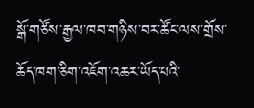སྒོ་གཙོས་རྒྱལ་ཁབ་གཉིས་བར་ཚོང་ལས་གྲོས་ཆོད་ཁག་ཅིག་འཇོག་འཆར་ཡོད་པའི་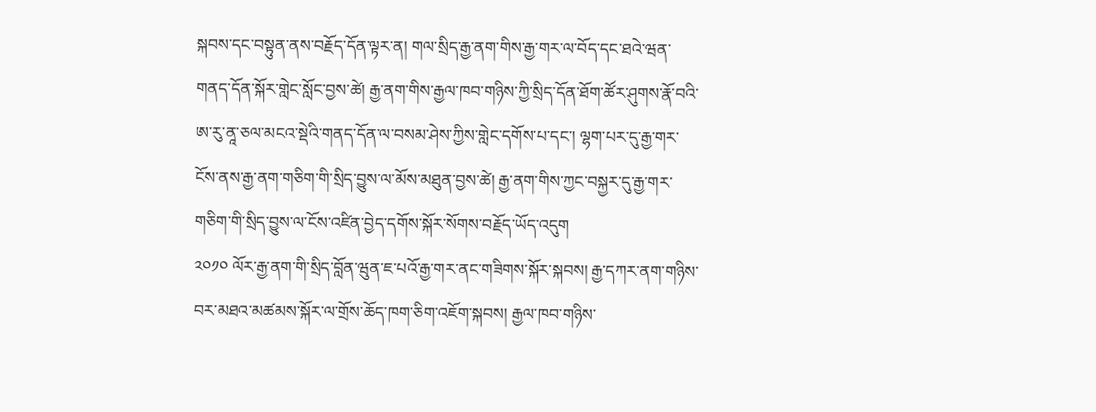སྐབས་དང་བསྟུན་ནས་བརྗོད་དོན་ལྟར་ན། གལ་སྲིད་རྒྱ་ནག་གིས་རྒྱ་གར་ལ་བོད་དང་ཐའེ་ཝན་གནད་དོན་སྐོར་གླེང་སློང་བྱས་ཚེ། རྒྱ་ནག་གིས་རྒྱལ་ཁབ་གཉིས་ཀྱི་སྲིད་དོན་ཐོག་ཚོར་ཤུགས་རྣོ་བའི་ཨ་རུ་ནཱ་ཅལ་མངའ་སྡེའི་གནད་དོན་ལ་བསམ་ཤེས་ཀྱིས་གླེང་དགོས་པ་དང་། ལྷག་པར་དུ་རྒྱ་གར་ངོས་ནས་རྒྱ་ནག་གཅིག་གི་སྲིད་བྱུས་ལ་མོས་མཐུན་བྱས་ཚེ། རྒྱ་ནག་གིས་ཀྱང་བསྐྱར་དུ་རྒྱ་གར་གཅིག་གི་སྲིད་བྱུས་ལ་ངོས་འཛིན་བྱེད་དགོས་སྐོར་སོགས་བརྗོད་ཡོད་འདུག
༢༠༡༠ ལོར་རྒྱ་ནག་གི་སྲིད་བློན་ཝུན་ཇ་པའོ་རྒྱ་གར་ནང་གཟིགས་སྐོར་སྐབས། རྒྱ་དཀར་ནག་གཉིས་བར་མཐའ་མཚམས་སྐོར་ལ་གྲོས་ཆོད་ཁག་ཅིག་འཇོག་སྐབས། རྒྱལ་ཁབ་གཉིས་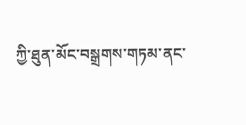ཀྱི་ཐུན་མོང་བསྒྲགས་གཏམ་ནང་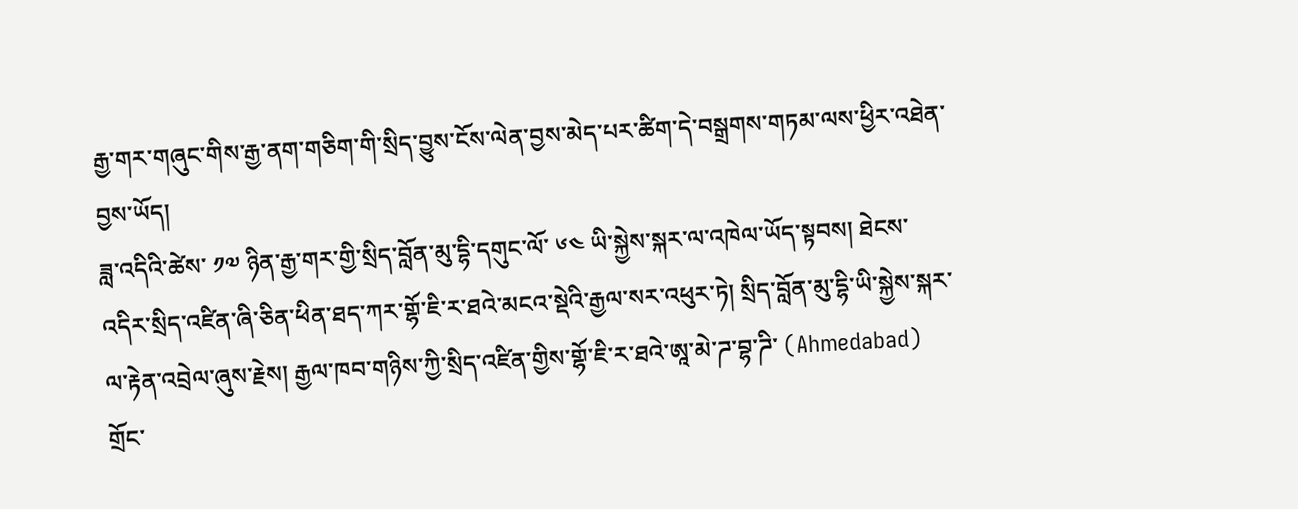རྒྱ་གར་གཞུང་གིས་རྒྱ་ནག་གཅིག་གི་སྲིད་བྱུས་ངོས་ལེན་བྱས་མེད་པར་ཚིག་དེ་བསྒྲགས་གཏམ་ལས་ཕྱིར་འཐེན་བྱས་ཡོད།
ཟླ་འདིའི་ཚེས་ ༡༧ ཉིན་རྒྱ་གར་གྱི་སྲིད་བློན་མུ་དྷི་དགུང་ལོ་ ༦༤ ཡི་སྐྱེས་སྐར་ལ་འཁེལ་ཡོད་སྟབས། ཐེངས་འདིར་སྲིད་འཛིན་ཞི་ཅིན་ཕིན་ཐད་ཀར་གྷོ་ཇི་ར་ཐའེ་མངའ་སྡེའི་རྒྱལ་སར་འཕུར་ཏེ། སྲིད་བློན་མུ་དྷི་ཡི་སྐྱེས་སྐར་ལ་རྟེན་འབྲེལ་ཞུས་རྗེས། རྒྱལ་ཁབ་གཉིས་ཀྱི་སྲིད་འཛིན་གྱིས་གྷོ་ཇི་ར་ཐའེ་ཨཱ་མེ་ཌ་བྷ་ཌི་ (Ahmedabad) གྲོང་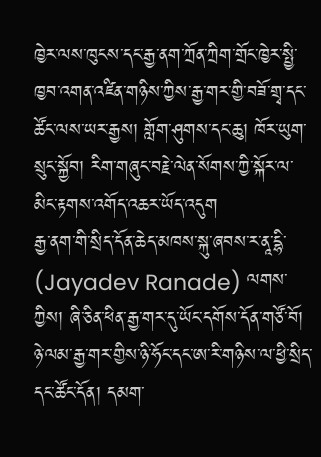ཁྱེར་ལས་ཁུངས་དང་རྒྱ་ནག་ཀྲོན་ཀྲིག་གྲོང་ཁྱེར་སྤྱི་ཁྱབ་འགན་འཛིན་གཉིས་ཀྱིས་རྒྱ་གར་གྱི་བཟོ་གྲྭ་དང་ཚོང་ལས་ཡར་རྒྱས། གློག་ཤུགས་དང་ཆུ། ཁོར་ཡུག་སྲུང་སྐྱོབ། རིག་གཞུང་བརྗེ་ལེན་སོགས་ཀྱི་སྐོར་ལ་མིང་རྟགས་འགོད་འཆར་ཡོད་འདུག
རྒྱ་ནག་གི་སྲིད་དོན་ཆེད་མཁས་སྐུ་ཞབས་ར་ནཱ་དྷི་ (Jayadev Ranade) ལགས་ཀྱིས། ཞི་ཅིན་ཕིན་རྒྱ་གར་དུ་ཡོང་དགོས་དོན་གཙོ་བོ། ཉེ་ལམ་རྒྱ་གར་གྱིས་ཉི་ཧོང་དང་ཨ་རི་གཉིས་ལ་ཕྱི་སྲིད་དང་ཚོང་དོན། དམག་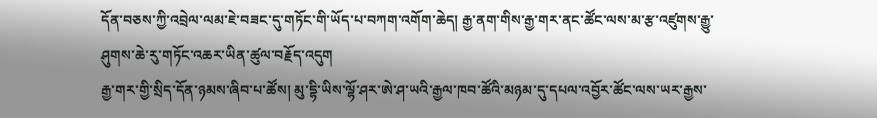དོན་བཅས་ཀྱི་འབྲེལ་ལམ་ཇེ་བཟང་དུ་གཏོང་གི་ཡོད་པ་བཀག་འགོག་ཆེད། རྒྱ་ནག་གིས་རྒྱ་གར་ནང་ཚོང་ལས་མ་རྩ་འཛུགས་རྒྱུ་ཤུགས་ཆེ་རུ་གཏོང་འཆར་ཡིན་ཚུལ་བརྗོད་འདུག
རྒྱ་གར་གྱི་སྲིད་དོན་ཉམས་ཞིབ་པ་ཚོས། མུ་དྷི་ཡིས་ལྷོ་ཤར་ཨེ་ཤ་ཡའི་རྒྱལ་ཁབ་ཚོའི་མཉམ་དུ་དཔལ་འབྱོར་ཚོང་ལས་ཡར་རྒྱས་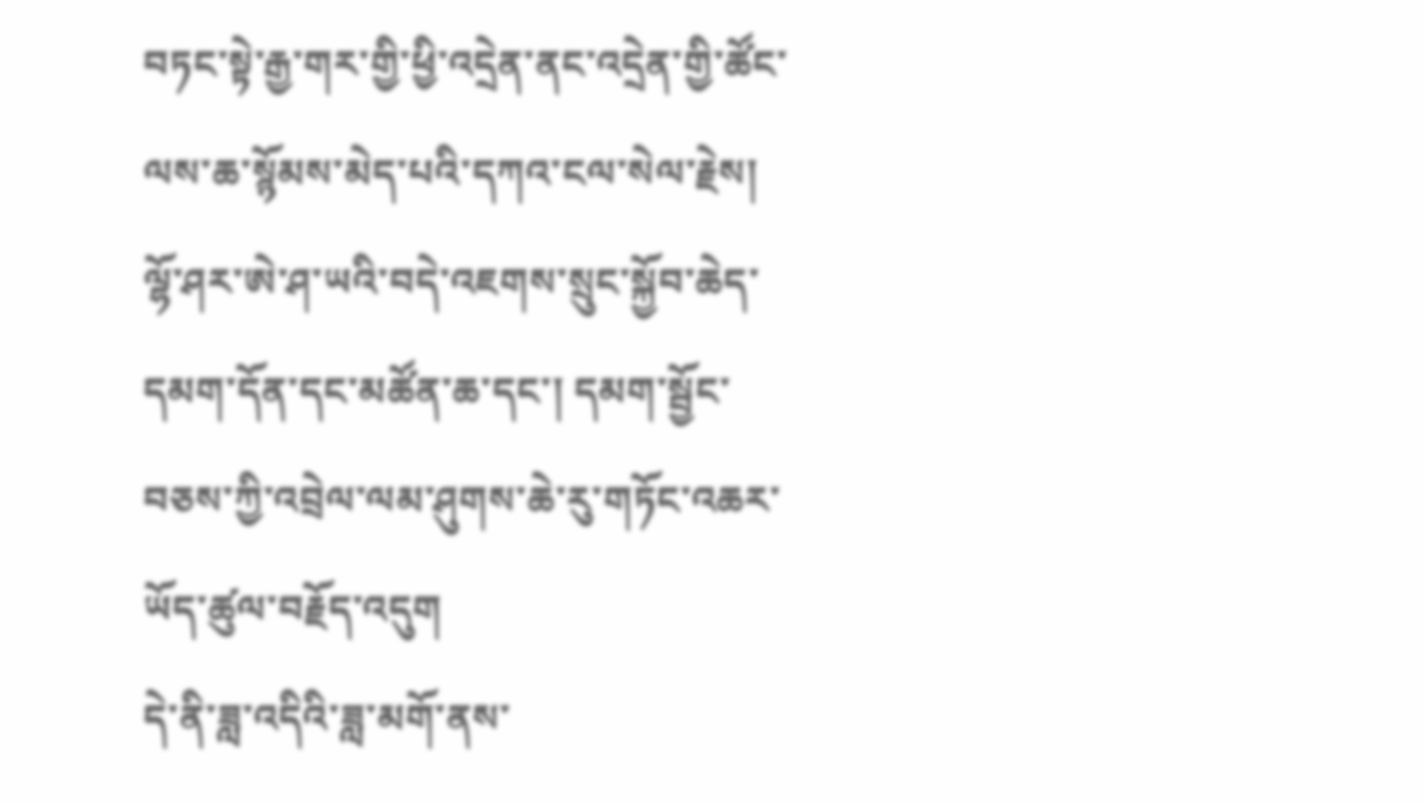བཏང་སྟེ་རྒྱ་གར་གྱི་ཕྱི་འདྲེན་ནང་འདྲེན་གྱི་ཚོང་ལས་ཆ་སྙོམས་མེད་པའི་དཀའ་ངལ་སེལ་རྗེས། ལྷོ་ཤར་ཨེ་ཤ་ཡའི་བདེ་འཇགས་སྲུང་སྐྱོབ་ཆེད་དམག་དོན་དང་མཚོན་ཆ་དང་། དམག་སྦྱོང་བཅས་ཀྱི་འབྲེལ་ལམ་ཤུགས་ཆེ་རུ་གཏོང་འཆར་ཡོད་ཚུལ་བརྗོད་འདུག
དེ་ནི་ཟླ་འདིའི་ཟླ་མགོ་ནས་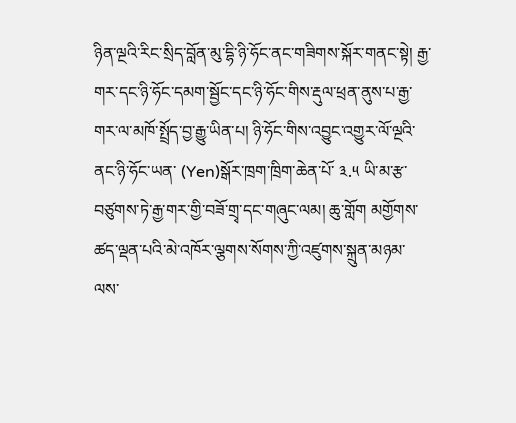ཉིན་ལྔའི་རིང་སྲིད་བློན་མུ་དྷི་ཉི་ཧོང་ནང་གཟིགས་སྐོར་གནང་སྟེ། རྒྱ་གར་དང་ཉི་ཧོང་དམག་སྦྱོང་དང་ཉི་ཧོང་གིས་རྡུལ་ཕྲན་ནུས་པ་རྒྱ་གར་ལ་མཁོ་སྤྲོད་བྱ་རྒྱུ་ཡིན་པ། ཉི་ཧོང་གིས་འབྱུང་འགྱུར་ལོ་ལྔའི་ནང་ཉི་ཧོང་ཡན་ (Yen)སྒོར་ཁྲག་ཁྲིག་ཆེན་པོ་ ༣.༥ ཡི་མ་རྩ་བཙུགས་ཏེ་རྒྱ་གར་གྱི་བཟོ་གྲྭ་དང་གཞུང་ལམ། ཆུ་གློག མགྱོགས་ཚད་ལྡན་པའི་མེ་འཁོར་ལྕགས་སོགས་ཀྱི་འཛུགས་སྐྲུན་མཉམ་ལས་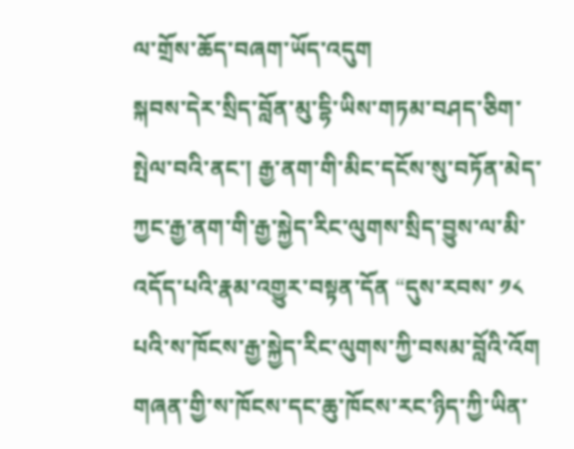ལ་གྲོས་ཆོད་བཞག་ཡོད་འདུག
སྐབས་དེར་སྲིད་བློན་མུ་དྷི་ཡིས་གཏམ་བཤད་ཅིག་སྤེལ་བའི་ནང་། རྒྱ་ནག་གི་མིང་དངོས་སུ་བཏོན་མེད་ཀྱང་རྒྱ་ནག་གི་རྒྱ་སྐྱེད་རིང་ལུགས་སྲིད་བྱུས་ལ་མི་འདོད་པའི་རྣམ་འགྱུར་བསྟན་དོན “དུས་རབས་ ༡༨ པའི་ས་ཁོངས་རྒྱ་སྐྱེད་རིང་ལུགས་ཀྱི་བསམ་བློའི་འོག གཞན་གྱི་ས་ཁོངས་དང་ཆུ་ཁོངས་རང་ཉིད་ཀྱི་ཡིན་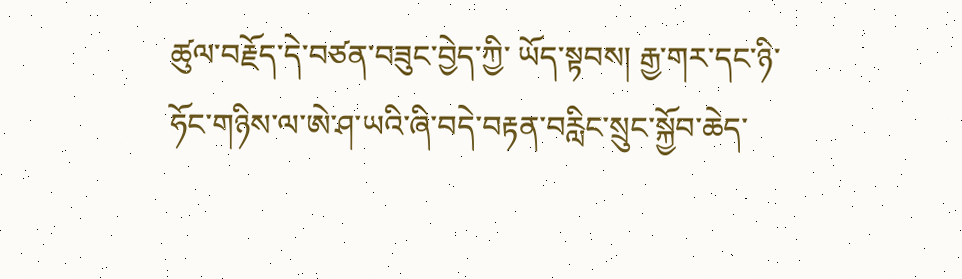ཚུལ་བརྗོད་དེ་བཙན་བཟུང་བྱེད་ཀྱི་ ཡོད་སྟབས། རྒྱ་གར་དང་ཉི་ཧོང་གཉིས་ལ་ཨེ་ཤ་ཡའི་ཞི་བདེ་བརྟན་བརླིང་སྲུང་སྐྱོབ་ཆེད་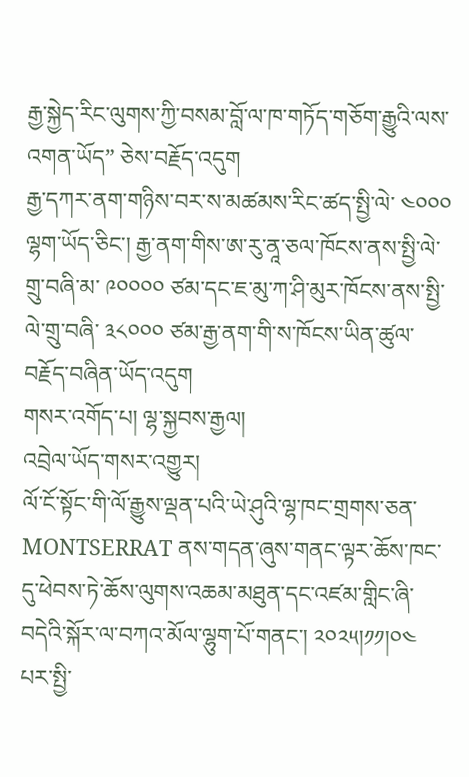རྒྱ་སྐྱེད་རིང་ལུགས་ཀྱི་བསམ་བློ་ལ་ཁ་གཏོད་གཅོག་རྒྱུའི་ལས་འགན་ཡོད” ཅེས་བརྗོད་འདུག
རྒྱ་དཀར་ནག་གཉིས་བར་ས་མཚམས་རིང་ཚད་སྤྱི་ལེ་ ༤༠༠༠ ལྷག་ཡོད་ཅིང་། རྒྱ་ནག་གིས་ཨ་རུ་ནཱ་ཅལ་ཁོངས་ནས་སྤྱི་ལེ་གྲུ་བཞི་མ་ ༩༠༠༠༠ ཙམ་དང་ཇ་མུ་ཀ་ཤི་མུར་ཁོངས་ནས་སྤྱི་ལེ་གྲུ་བཞི་ ༣༨༠༠༠ ཙམ་རྒྱ་ནག་གི་ས་ཁོངས་ཡིན་ཚུལ་བརྗོད་བཞིན་ཡོད་འདུག
གསར་འགོད་པ། ལྷ་སྐྱབས་རྒྱལ།
འབྲེལ་ཡོད་གསར་འགྱུར།
ལོ་ངོ་སྟོང་གི་ལོ་རྒྱུས་ལྡན་པའི་ཡེ་ཤུའི་ལྷ་ཁང་གྲགས་ཅན་ MONTSERRAT ནས་གདན་ཞུས་གནང་ལྟར་ཆོས་ཁང་དུ་ཕེབས་ཏེ་ཆོས་ལུགས་འཆམ་མཐུན་དང་འཛམ་གླིང་ཞི་བདེའི་སྐོར་ལ་བཀའ་མོལ་ལྷུག་པོ་གནང་། ༢༠༢༥།༡༡།༠༤ པར་སྤྱི་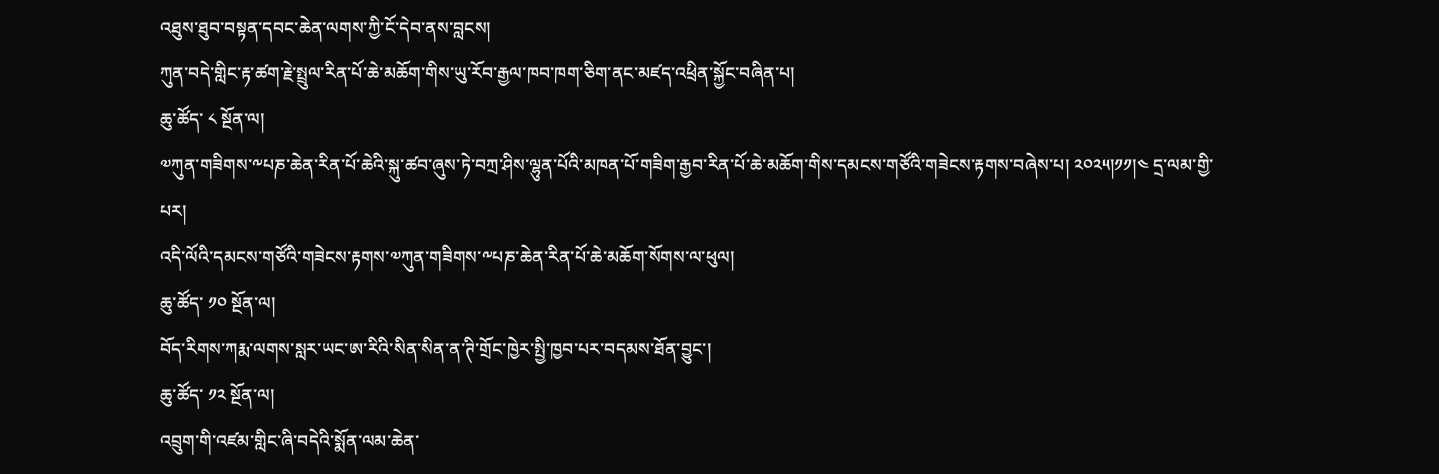འཐུས་ཐུབ་བསྟན་དབང་ཆེན་ལགས་ཀྱི་ངོ་དེབ་ནས་བླངས།
ཀུན་བདེ་གླིང་རྟ་ཚག་རྗེ་སྤྲུལ་རིན་པོ་ཆེ་མཆོག་གིས་ཡུ་རོབ་རྒྱལ་ཁབ་ཁག་ཅིག་ནང་མཛད་འཕྲིན་སྐྱོང་བཞིན་པ།
ཆུ་ཚོད་ ༨ སྔོན་ལ།
༧ཀུན་གཟིགས་༸པཎ་ཆེན་རིན་པོ་ཆེའི་སྐུ་ཚབ་ཞུས་ཏེ་བཀྲ་ཤིས་ལྷུན་པོའི་མཁན་པོ་གཟིག་རྒྱབ་རིན་པོ་ཆེ་མཆོག་གིས་དམངས་གཙོའི་གཟེངས་རྟགས་བཞེས་པ། ༢༠༢༥།༡༡།༤ དྲ་ལམ་གྱི་པར།
འདི་ལོའི་དམངས་གཙོའི་གཟེངས་རྟགས་༧ཀུན་གཟིགས་༸པཎ་ཆེན་རིན་པོ་ཆེ་མཆོག་སོགས་ལ་ཕུལ།
ཆུ་ཚོད་ ༡༠ སྔོན་ལ།
བོད་རིགས་ཀརྨ་ལགས་སླར་ཡང་ཨ་རིའི་སིན་སིན་ན་ཊི་གྲོང་ཁྱེར་སྤྱི་ཁྱབ་པར་བདམས་ཐོན་བྱུང་།
ཆུ་ཚོད་ ༡༢ སྔོན་ལ།
འབྲུག་གི་འཛམ་གླིང་ཞི་བདེའི་སྨོན་ལམ་ཆེན་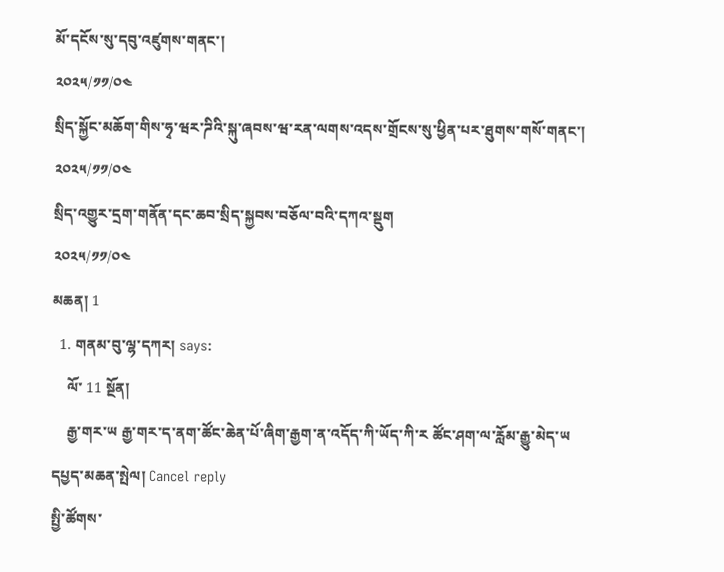མོ་དངོས་སུ་དབུ་འཛུགས་གནང་།
༢༠༢༥/༡༡/༠༤
སྲིད་སྐྱོང་མཆོག་གིས་ཧྭ་ཝར་ཌིའི་སྐུ་ཞབས་ཝ་རན་ལགས་འདས་གྲོངས་སུ་ཕྱིན་པར་ཐུགས་གསོ་གནང་།
༢༠༢༥/༡༡/༠༤
སྲིད་འགྱུར་དྲག་གནོན་དང་ཆབ་སྲིད་སྐྱབས་བཅོལ་བའི་དཀའ་སྡུག
༢༠༢༥/༡༡/༠༤
མཆན། 1
  1. གནམ་བུ་ལྷ་དཀར། says:
    ལོ་ 11 སྔོན།
    རྒྱ་གར་ཡ རྒྱ་གར་ད་ནག་ཚོང་ཆེན་པོ་ཞིག་རྒྱག་ན་འདོད་ཀི་ཡོད་ཀི་ར ཚོང་ཤག་ལ་རློམ་རྒྱུ་མེད་ཡ
དཔྱད་མཆན་སྤེལ། Cancel reply
སྤྱི་ཚོགས་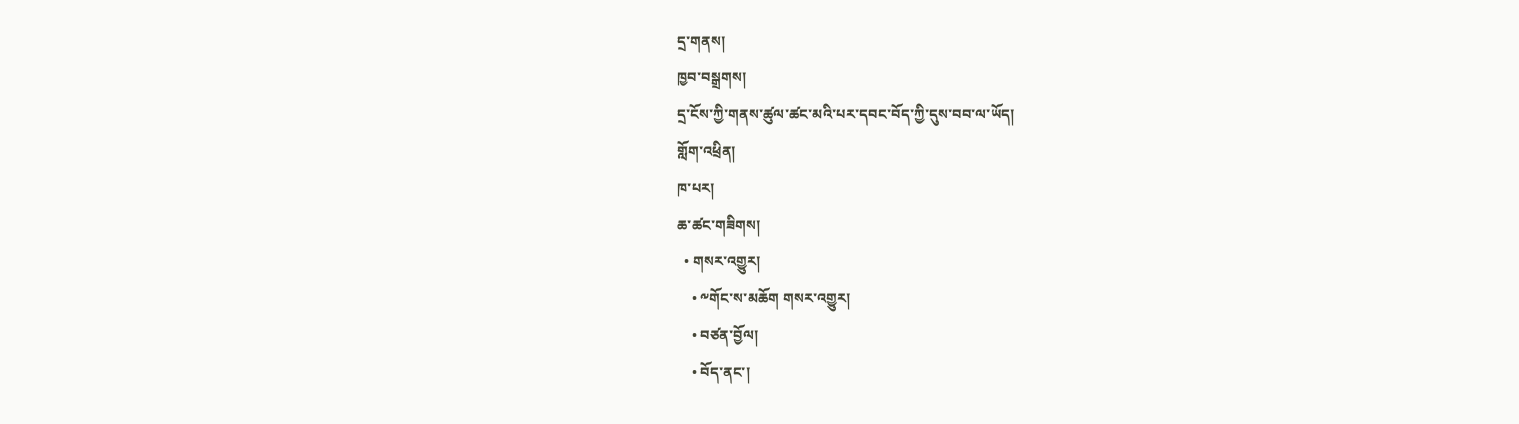དྲ་གནས།
ཁྱབ་བསྒྲགས།
དྲ་ངོས་ཀྱི་གནས་ཚུལ་ཚང་མའི་པར་དབང་བོད་ཀྱི་དུས་བབ་ལ་ཡོད།
གློག་འཕྲིན།
ཁ་པར།
ཆ་ཚང་གཟིགས།
  • གསར་འགྱུར།
    • ༸གོང་ས་མཆོག གསར་འགྱུར།
    • བཙན་བྱོལ།
    • བོད་ནང་།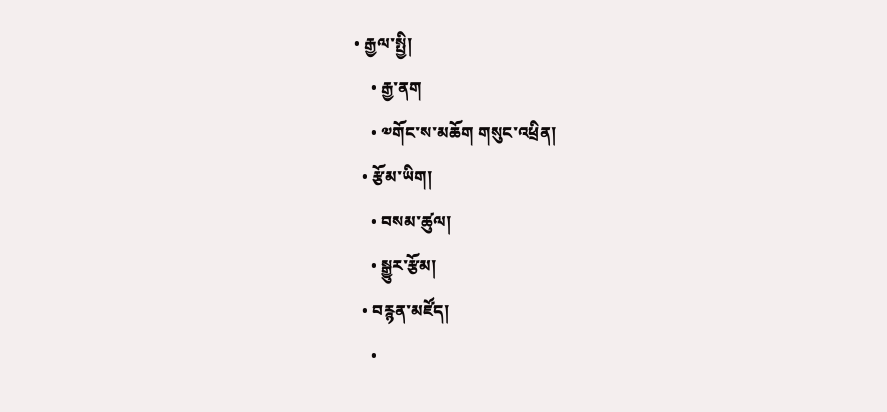• རྒྱལ་སྤྱི།
    • རྒྱ་ནག
    • ༧གོང་ས་མཆོག གསུང་འཕྲིན།
  • རྩོམ་ཡིག།
    • བསམ་ཚུལ།
    • སྒྱུར་རྩོམ།
  • བརྙན་མཛོད།
    •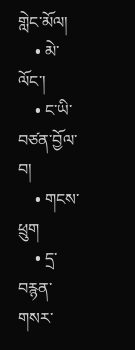གླེང་མོལ།
    • མེ་ལོང་།
    • ང་ཡི་བཙན་བྱོལ་བ།
    • གངས་ཕྲུག
    • དྲ་བརྙན་གསར་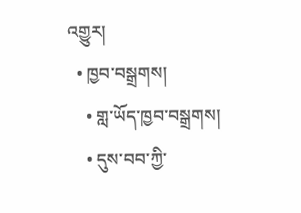འགྱུར།
  • ཁྱབ་བསྒྲགས།
    • གླ་ཡོད་ཁྱབ་བསྒྲགས།
    • དུས་བབ་ཀྱི་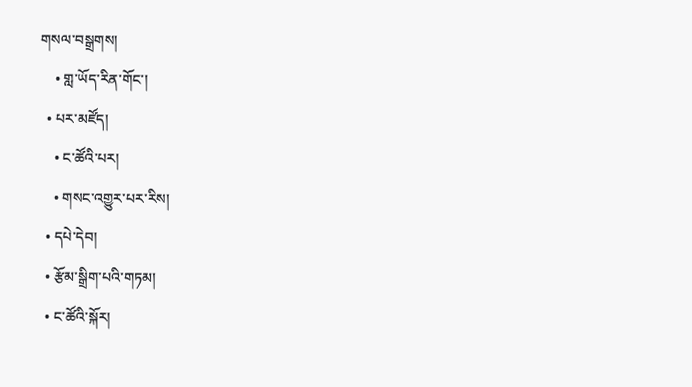གསལ་བསྒྲགས།
    • གླ་ཡོད་རིན་གོང་།
  • པར་མཛོད།
    • ང་ཚོའི་པར།
    • གསང་འགྱུར་པར་རིས།
  • དཔེ་དེབ།
  • རྩོམ་སྒྲིག་པའི་གཏམ།
  • ང་ཚོའི་སྐོར།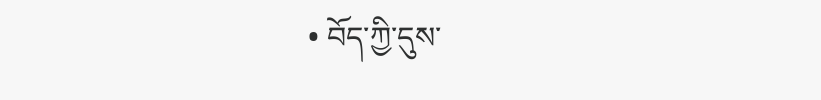• བོད་ཀྱི་དུས་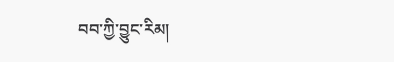བབ་ཀྱི་བྱུང་རིམ།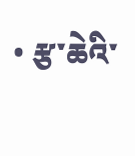• རྩ་ཆེའི་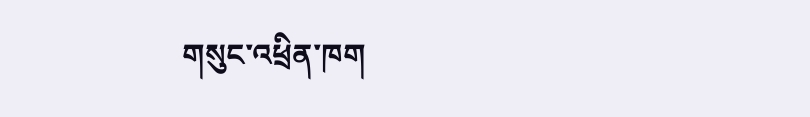གསུང་འཕྲིན་ཁག